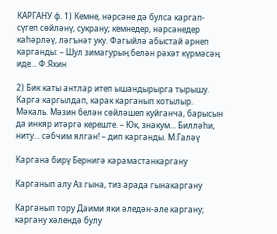КАРГАНУ ф. 1) Кемне, нәрсәне дә булса каргап-сүгеп сөйләнү, сукрану; кемнедер, нәрсәнедер каһәрләү, ләгънәт уку. Фагыйлә абыстай әрнеп карганды: – Шул зимагурың белән рәхәт күрмәсәң иде... Ф.Яхин

2) Бик каты антлар итеп ышандырырга тырышу. Карга каргылдап, карак карганып котылыр. Мәкаль. Мәзин белән сөйләшеп куйганча, барысын да инкяр итәргә кереште. – Юк, знакум... Билләһи, ниту... сәбчим ялган! – дип карганды. М.Галәү

Каргана бирү Бернигә карамастанкаргану

Карганып алу Аз гына, тиз арада гынакаргану

Карганып тору Даими яки әледән-әле каргану; каргану хәлендә булу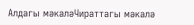Алдагы мәкаләЧираттагы мәкалә